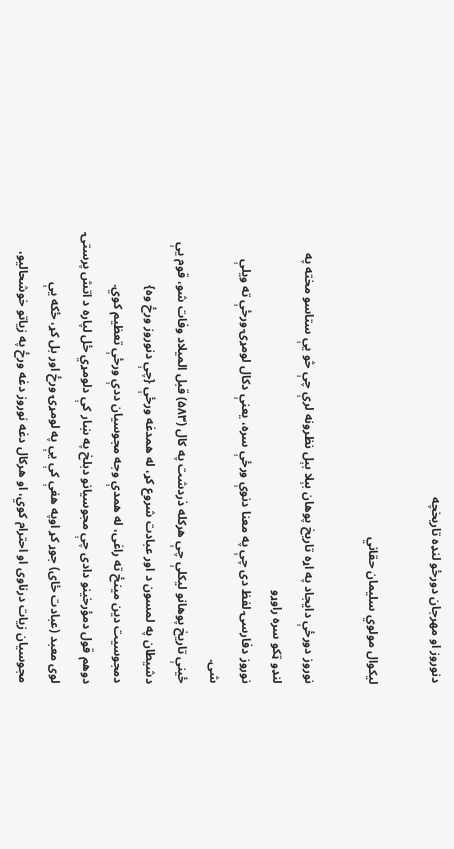دنوروز او مهرجان دورځو لنډه تاریخچه

لیکوال مولوي سلیمان حقاني

نوروز دورځې دایجاد په اړه تاریخ پوهان بېلا بېل نظرونه لرې چې څو یې ستاسو مخته په لنډو ټکو سره راوړو
نوروز دفارسۍ لفظ دی چې په معنا دنوې ورځې سره، یعنې دکال لومړۍ ورځې ته ویلې شی.
ځینې تاریخ پوهانو لیکلې چې هرکله ذردشت په کال (۵۸۳) قبل المیلاد وفات شو، قوم یې دشیطان په لمسون د اور عبادت شروع کړ، له همدغه ورځې {چې دنوروز ورځ وه} دمجوسیت دین مینځ ته راغی، له همدې وجه مجوسیان ددې ورځې تعظیم کوي.
دوهم قول دمؤرخینو دادی چې مجوسیانو دبلخ په ښار کې دلومړي ځل لپاره د اتش پرستۍ لوی معبد (عبادت ځای) جوړ کړ اوپه هغې کې یې په لومړۍ ورځ اور بل کړ، ځکه یې مجوسیان زیات درناوی او احترام کوي، او هرکال دغه نوروز دغه ورځ په زیاتو خوشحالیو،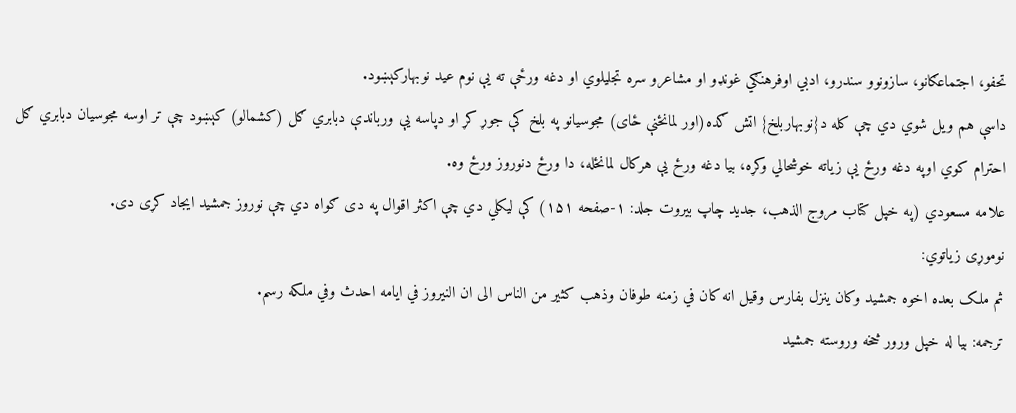تحفو، اجتماعګانو، سازونوو سندرو، ادبي اوفرهنګي غونډو او مشاعرو سره تجلیلوي او دغه ورځې ته یې نوم عید نوبهارکېښود.
داسې هم ویل شوي دي چې کله د{نوبهاربلخ} اتش ګده(اور لمانځنې ځای) مجوسیانو په بلخ کې جوړ کړ او دپاسه یې ورباندې دبابري ګل (کشمالو) کېښود چې تر اوسه مجوسیان دبابري ګل احترام کوي اوپه دغه ورځ یې زیاته خوشحالي وکړه، بیا دغه ورځ یې هرکال لمانځله، دا ورځ دنوروز ورځ وه.
علامه مسعودي (په خپل کتاب مروج الذهب، جدید چاپ بیروت جلد: ۱-صفحه ۱۵۱) کې لیکلي دي چې اکثر اقوال په دی ګواه دي چې نوروز جمشید ایجاد کړی دی.
نوموړی زیاتوي:
ثم ملک بعده اخوه جمشید وکان ینزل بفارس وقیل انه کان في زمنه طوفان وذهب کثیر من الناس الی ان النیروز في ایامه احدث وفي ملکه رسم.
ترجمه: بیا له خپل ورور څخه وروسته جمشید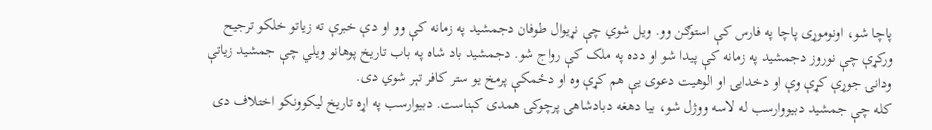پاچا شو، اونوموړی پاچا په فارس کې استوګن وو. ویل شوي چې نړیوال طوفان دجمشید په زمانه کې وو او دې خبرې ته زیاتو خلکو ترجیح ورکړې چې نوروز دجمشید په زمانه کې پیدا شو او دده په ملک کې رواج شو. دجمشید باد شاه په باب تاریخ پوهانو ویلي چې جمشید زیاتې ودانۍ جوړې کړې وې او دخدایۍ او الوهیت دعوی یې هم کړې وه او دځمکې پرمخ یو ستر کافر تېر شوي دی.
کله چې جمشید دبیووارسب له لاسه ووژل شو، بیا دهغه دبادشاهۍ پرچوکۍ همدی کېناست. دبیوارسب په اړه تاریخ لیکوونکو اختلاف دی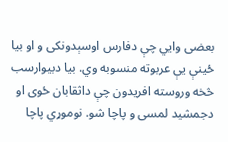بعضی وايي چې دفارس اوسېدونکی و او بیا ځینې یې عربوته منسوبه وي. بیا دبیوارسب څخه وروسته افریدون چې داثقابان ځوی او دجمشید لمسی و پاچا شو. نوموړي پاچا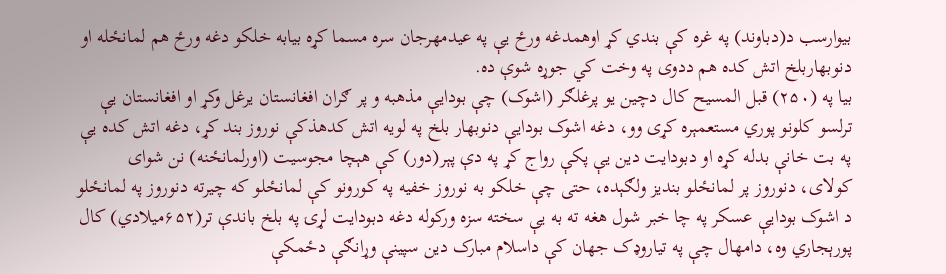بیوارسب د(دباوند) په غره کې بندي کړ اوهمدغه ورځ یې په عیدمهرجان سره مسما کړه بیابه خلکو دغه ورځ هم لمانځله او دنوبهاربلخ اتش کده هم ددوی په وخت کي جوړه شوې ده.
بیا په (۲۵۰) قبل المسیح کال دچین یو پرغلګر (اشوک) چې بودایې مذهبه و پر ګران افغانستان یرغل وکړ او افغانستان یې ترلسو کلونو پوري مستعمېره کړی وو، دغه اشوک بودایې دنوبهار بلخ په لویه اتش کدهذکې نوروز بند کړ، دغه اتش کده یې په بت خانې بدله کړه او دبودایت دین یې پکې رواج کړ په دې پېر(دور) کې هېچا مجوسیت (اورلمانځنه) نن شوای کولای، دنوروز پر لمانځلو بندیز ولګېده، حتی چې خلکو به نوروز خفیه په کورونو کې لمانځلو که چیرته دنوروز په لمانځلو د اشوک بودایې عسکر په چا خبر شول هغه ته به یې سخته سزه ورکوله دغه دبودایت لړۍ په بلخ باندې تر(۶۵۲میلادي) کال پورېجاري وه، دامهال چې په تیاروډک جهان کې داسلام مبارک دین سپینې وړانګې دځمکې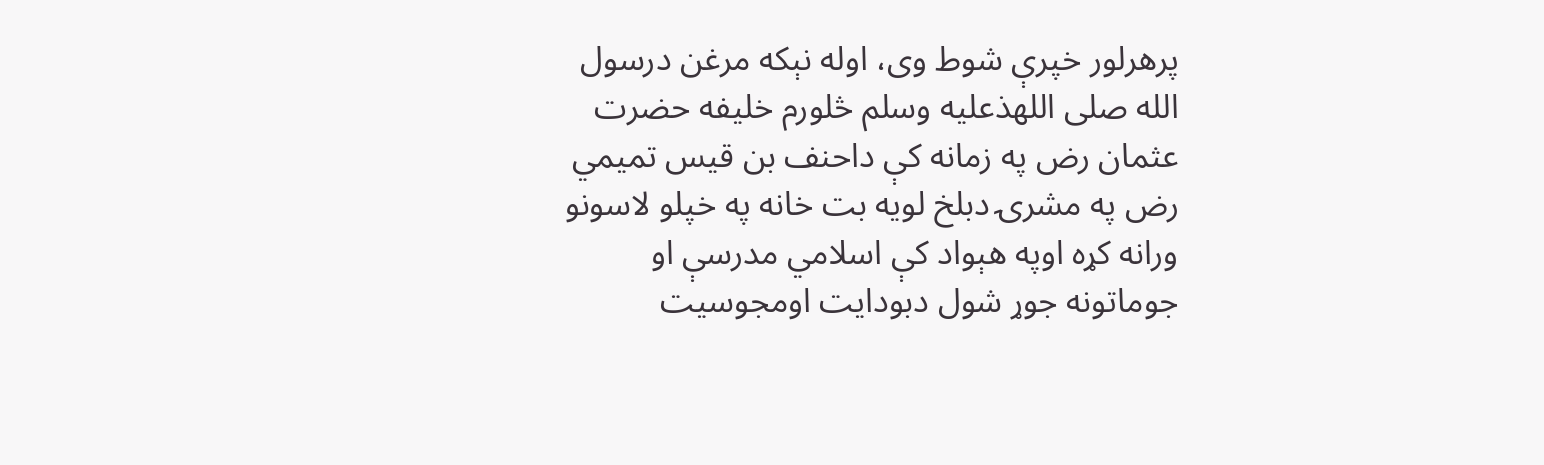پرهرلور خپرې شوط وی، اوله نېکه مرغن درسول الله صلی اللهذعلیه وسلم څلورم خلیفه حضرت عثمان رض په زمانه کې داحنف بن قیس تمیمي رض په مشرۍ دبلخ لویه بت خانه په خپلو لاسونو ورانه کړه اوپه هېواد کې اسلامي مدرسې او جوماتونه جوړ شول دبودایت اومجوسیت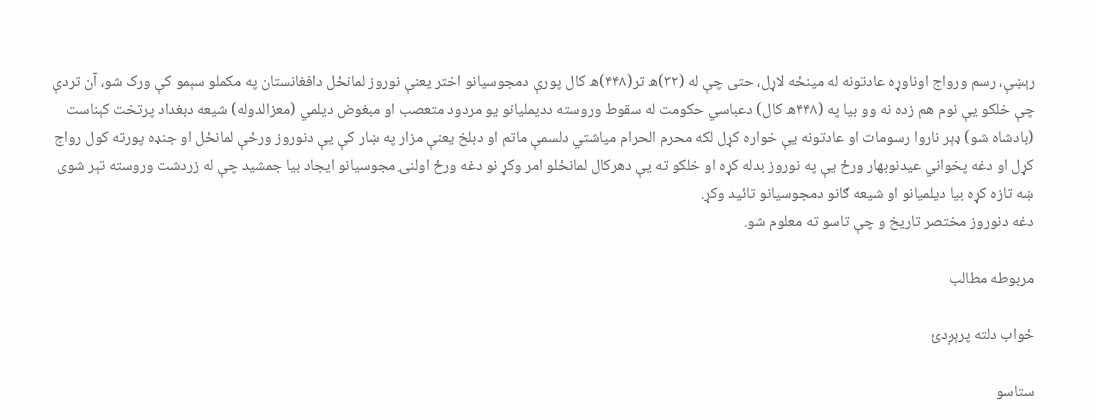رېښې، رسم ورواج اوناوړه عادتونه له مینځه لاړل، حتی چې له (۳۲)ه تر(۴۴۸)ه کال پورې دمجوسیانو اختر یعنې نوروز لمانځل دافغانستان په مکملو سېمو کې ورک شو، آن تردې چې خلکو یې نوم هم زده نه وو بیا په (۴۴۸ه کال) دعباسي حکومت له سقوط وروسته ددیملیانو یو مردود متعصب او مبغوض دیلمي (معزالدوله) شیعه دبغداد پرتخت کېناست (بادشاه شو) ډېر ناروا رسومات او عادتونه یې خواره کړل لکه محرم الحرام میاشتي دلسمې ماتم او دبلخ یعنې مزار په ښار کې یې دنوروز ورځې لمانځل او جنډه پورته کول رواج کړل او دغه پخواني عیدنوبهار ورځ یې په نوروز بدله کړه او خلکو ته یې دهرکال لمانځلو امر وکړ نو دغه ورځ اولنۍ مجوسیانو ایجاد بیا جمشید چې له زردشت وروسته تېر شوی ښه تازه کړه بیا دیلمیانو او شیعه ګانو دمجوسیانو تائید وکړ.
دغه دنوروز مختصر تاریخ و چې تاسو ته معلوم شو.

مربوطه مطالب

ځواب دلته پرېږدئ

ستاسو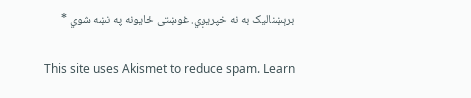برېښناليک به نه خپريږي. غوښتى ځایونه په نښه شوي *

This site uses Akismet to reduce spam. Learn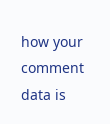how your comment data is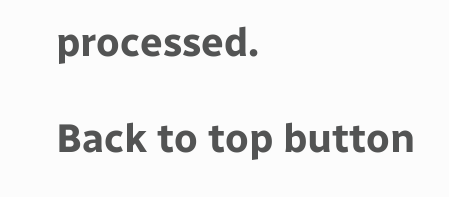processed.

Back to top button